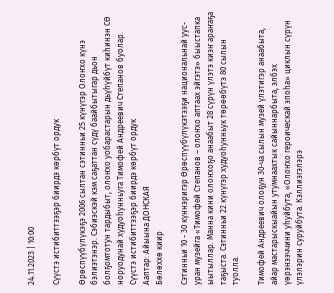24.11.2023 | 10:00

Сүүстэ истибиттээҕэр биирдэ көрбүт ордук

Өрөспүүбүлүкэҕэ 2006 сылтан сэтинньи 25 күнүгэр Олоҥхо күнэ бэлиэтэнэр. Сэбиэскэй кэм саҕаттан сүдү баайбытыгар дьон болҕомтотун тардыбыт, олоҥхо уобарастарын дьүһүйбүт киһинэн СӨ норуодунай худуоһунньуга Тимофей Андреевич Степанов буолар.
Сүүстэ истибиттээҕэр биирдэ көрбүт ордук
Ааптар: Айыына ДОНСКАЯ
Бөлөххө киир

Сэтинньи 10 - 30 күннэригэр Өрөспүүбүлүкэтээҕи национальнай уус-уран музейга «Тимофей Степанов – олоҥхо аптаах эйгэтэ» быыстапка ыытыллар. Манна кини олоҥхоҕо анаабыт 28 сүрүн үлэтэ киэҥ араҥаҕа таҕыста. Сэтинньи 22 күнүгэр худуоһунньук төрөөбүтэ 80 сылын туолла.

Тимофей Андреевич олоҕун 30-ча сылын музей үлэтигэр анаабыта, айар мастарыскыайын утумнаахтык сайыннарбыта, элбэх үөрэнээччини уһуйбута, «Олоҥхо героическай эпоһа» циклын сүрүн үлэлэрин суруйбута. Кэллиэгэлэрэ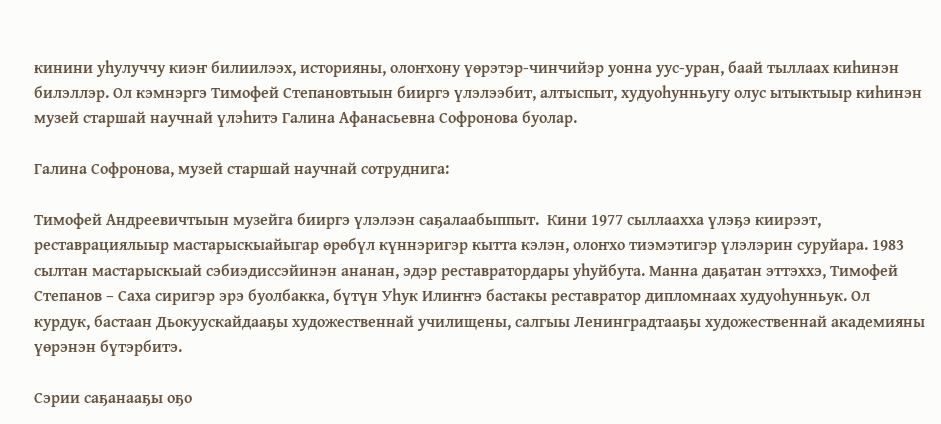кинини уһулуччу киэҥ билиилээх, историяны, олоҥхону үөрэтэр-чинчийэр уонна уус-уран, баай тыллаах киһинэн билэллэр. Ол кэмнэргэ Тимофей Степановтыын бииргэ үлэлээбит, алтыспыт, худуоһунньугу олус ытыктыыр киһинэн музей старшай научнай үлэһитэ Галина Афанасьевна Софронова буолар.

Галина Софронова, музей старшай научнай сотруднига:

Тимофей Андреевичтыын музейга бииргэ үлэлээн саҕалаабыппыт.  Кини 1977 сыллаахха үлэҕэ киирээт, реставрациялыыр мастарыскыайыгар өрөбүл күннэригэр кытта кэлэн, олоҥхо тиэмэтигэр үлэлэрин суруйара. 1983 сылтан мастарыскыай сэбиэдиссэйинэн ананан, эдэр реставратордары уһуйбута. Манна даҕатан эттэххэ, Тимофей Степанов – Саха сиригэр эрэ буолбакка, бүтүн Уһук Илиҥҥэ бастакы реставратор дипломнаах худуоһунньук. Ол курдук, бастаан Дьокуускайдааҕы художественнай училищены, салгыы Ленинградтааҕы художественнай академияны үөрэнэн бүтэрбитэ.

Сэрии саҕанааҕы оҕо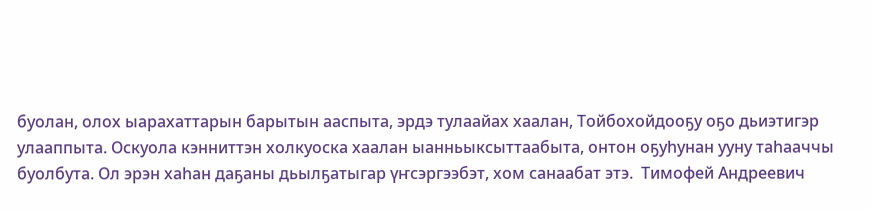буолан, олох ыарахаттарын барытын ааспыта, эрдэ тулаайах хаалан, Тойбохойдооҕу оҕо дьиэтигэр улааппыта. Оскуола кэнниттэн холкуоска хаалан ыанньыксыттаабыта, онтон оҕуһунан ууну таһааччы буолбута. Ол эрэн хаһан даҕаны дьылҕатыгар үҥсэргээбэт, хом санаабат этэ.  Тимофей Андреевич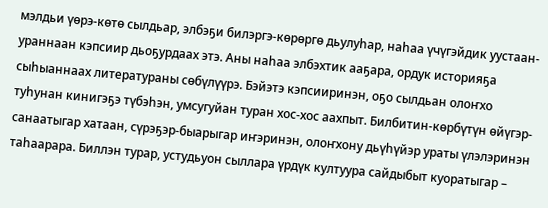мэлдьи үөрэ-көтө сылдьар, элбэҕи билэргэ-көрөргө дьулуһар, наһаа үчүгэйдик уустаан-ураннаан кэпсиир дьоҕурдаах этэ. Аны наһаа элбэхтик ааҕара, ордук историяҕа сыһыаннаах литератураны сөбүлүүрэ. Бэйэтэ кэпсииринэн, оҕо сылдьан олоҥхо туһунан кинигэҕэ түбэһэн, умсугуйан туран хос-хос аахпыт. Билбитин-көрбүтүн өйүгэр-санаатыгар хатаан, сүрэҕэр-быарыгар иҥэринэн, олоҥхону дьүһүйэр ураты үлэлэринэн таһаарара. Биллэн турар, устудьуон сыллара үрдүк култуура сайдыбыт куоратыгар –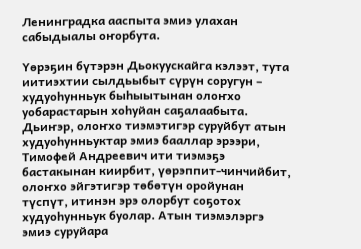Ленинградка ааспыта эмиэ улахан сабыдыалы оҥорбута.

Үөрэҕин бүтэрэн Дьокуускайга кэлээт, тута иитиэхтии сылдьыбыт сүрүн соругун – худуоһунньук быһыытынан олоҥхо уобарастарын хоһуйан саҕалаабыта. Дьиҥэр, олоҥхо тиэмэтигэр суруйбут атын худуоһунньуктар эмиэ бааллар эрээри, Тимофей Андреевич ити тиэмэҕэ бастакынан киирбит, үөрэппит-чинчийбит, олоҥхо эйгэтигэр төбөтүн оройунан түспүт, итинэн эрэ олорбут соҕотох худуоһунньук буолар. Атын тиэмэлэргэ эмиэ суруйара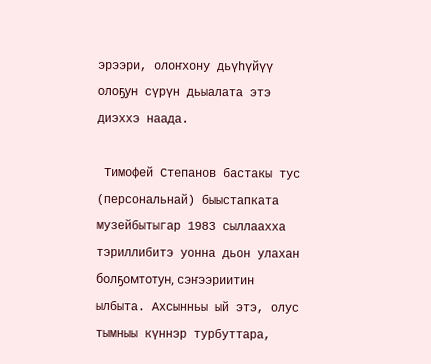эрээри, олоҥхону дьүһүйүү олоҕун сүрүн дьыалата этэ диэххэ наада.

 Тимофей Степанов бастакы тус (персональнай) быыстапката музейбытыгар 1983 сыллаахха тэриллибитэ уонна дьон улахан болҕомтотун, сэҥээриитин ылбыта. Ахсынньы ый этэ, олус тымныы күннэр турбуттара,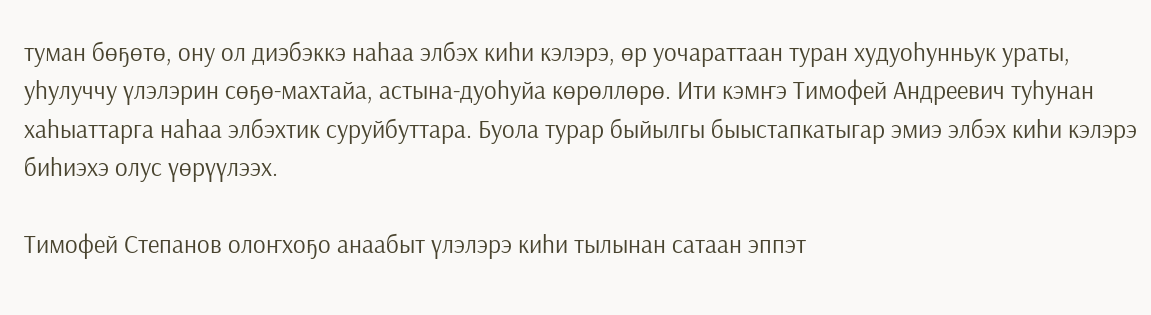туман бөҕөтө, ону ол диэбэккэ наһаа элбэх киһи кэлэрэ, өр уочараттаан туран худуоһунньук ураты, уһулуччу үлэлэрин сөҕө-махтайа, астына-дуоһуйа көрөллөрө. Ити кэмҥэ Тимофей Андреевич туһунан хаһыаттарга наһаа элбэхтик суруйбуттара. Буола турар быйылгы быыстапкатыгар эмиэ элбэх киһи кэлэрэ биһиэхэ олус үөрүүлээх.

Тимофей Степанов олоҥхоҕо анаабыт үлэлэрэ киһи тылынан сатаан эппэт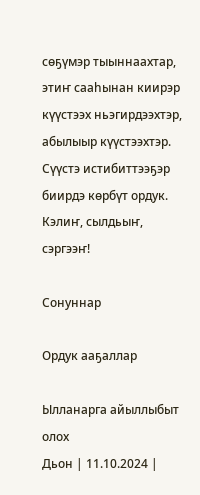сөҕүмэр тыыннаахтар, этиҥ сааһынан киирэр күүстээх ньэгирдээхтэр, абылыыр күүстээхтэр. Сүүстэ истибиттээҕэр  биирдэ көрбүт ордук. Кэлиҥ, сылдьыҥ, сэргээҥ!

Сонуннар

Ордук ааҕаллар

Ылланарга айыллыбыт олох
Дьон | 11.10.2024 |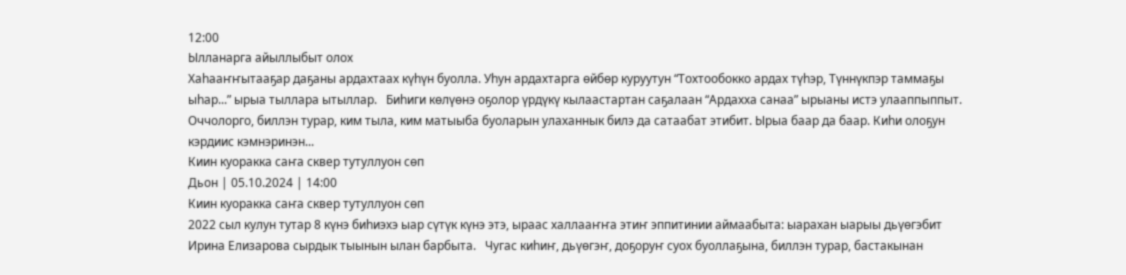12:00
Ылланарга айыллыбыт олох
Хаһааҥҥытааҕар даҕаны ардахтаах күһүн буолла. Уһун ардахтарга өйбөр куруутун “Тохтообокко ардах түһэр, Түннүкпэр таммаҕы ыһар...” ырыа тыллара ытыллар.   Биһиги көлүөнэ оҕолор үрдүкү кылаастартан саҕалаан “Ардахха санаа” ырыаны истэ улааппыппыт. Оччолорго, биллэн турар, ким тыла, ким матыыба буоларын улаханнык билэ да сатаабат этибит. Ырыа баар да баар. Киһи олоҕун кэрдиис кэмнэринэн...
Киин куоракка саҥа сквер тутуллуон сөп
Дьон | 05.10.2024 | 14:00
Киин куоракка саҥа сквер тутуллуон сөп
2022 сыл кулун тутар 8 күнэ биһиэхэ ыар сүтүк күнэ этэ, ыраас халлааҥҥа этиҥ эппитинии аймаабыта: ыарахан ыарыы дьүөгэбит Ирина Елизарова сырдык тыынын ылан барбыта.   Чугас киhиҥ, дьүөгэҥ, доҕоруҥ суох буоллаҕына, биллэн турар, бастакынан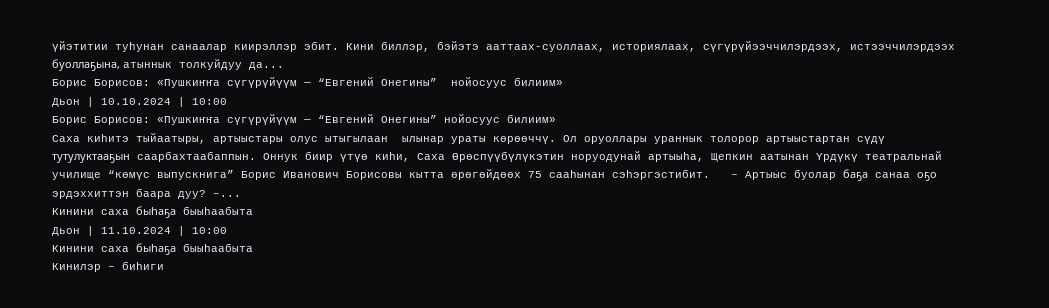үйэтитии туhунан санаалар киирэллэр эбит. Кини биллэр, бэйэтэ ааттаах-суоллаах, историялаах, сүгүрүйээччилэрдээх, истээччилэрдээх буоллаҕына, атыннык толкуйдуу да...
Борис Борисов: «Пушкиҥҥа сүгүрүйүүм — “Евгений Онегины”  нойосуус билиим»
Дьон | 10.10.2024 | 10:00
Борис Борисов: «Пушкиҥҥа сүгүрүйүүм — “Евгений Онегины” нойосуус билиим»
Саха киһитэ тыйаатыры, артыыстары олус ытыгылаан  ылынар ураты көрөөччү. Ол оруоллары ураннык толорор артыыстартан сүдү тутулуктааҕын саарбахтаабаппын. Оннук биир үтүө киһи, Саха Өрөспүүбүлүкэтин норуодунай артыыһа, Щепкин аатынан Үрдүкү театральнай училище “көмүс выпускнига” Борис Иванович Борисовы кытта өрөгөйдөөх 75 сааһынан сэһэргэстибит.   – Артыыс буолар баҕа санаа оҕо эрдэххиттэн баара дуу? –...
Кинини саха быһаҕа быыһаабыта
Дьон | 11.10.2024 | 10:00
Кинини саха быһаҕа быыһаабыта
Кинилэр – биһиги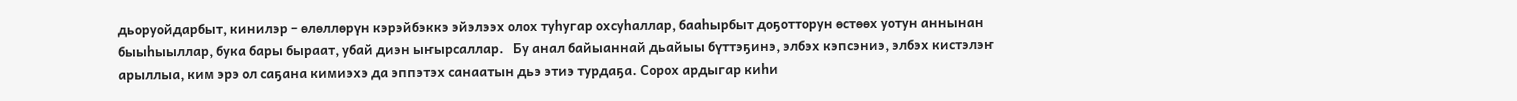дьоруойдарбыт, кинилэр – өлөллөрүн кэрэйбэккэ эйэлээх олох туһугар охсуһаллар, бааһырбыт доҕотторун өстөөх уотун аннынан быыһыыллар, бука бары быраат, убай диэн ыҥырсаллар.   Бу анал байыаннай дьайыы бүттэҕинэ, элбэх кэпсэниэ, элбэх кистэлэҥ арыллыа, ким эрэ ол саҕана кимиэхэ да эппэтэх санаатын дьэ этиэ турдаҕа. Сорох ардыгар киһи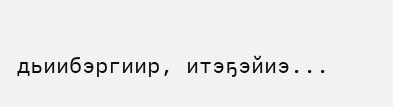дьиибэргиир, итэҕэйиэ...